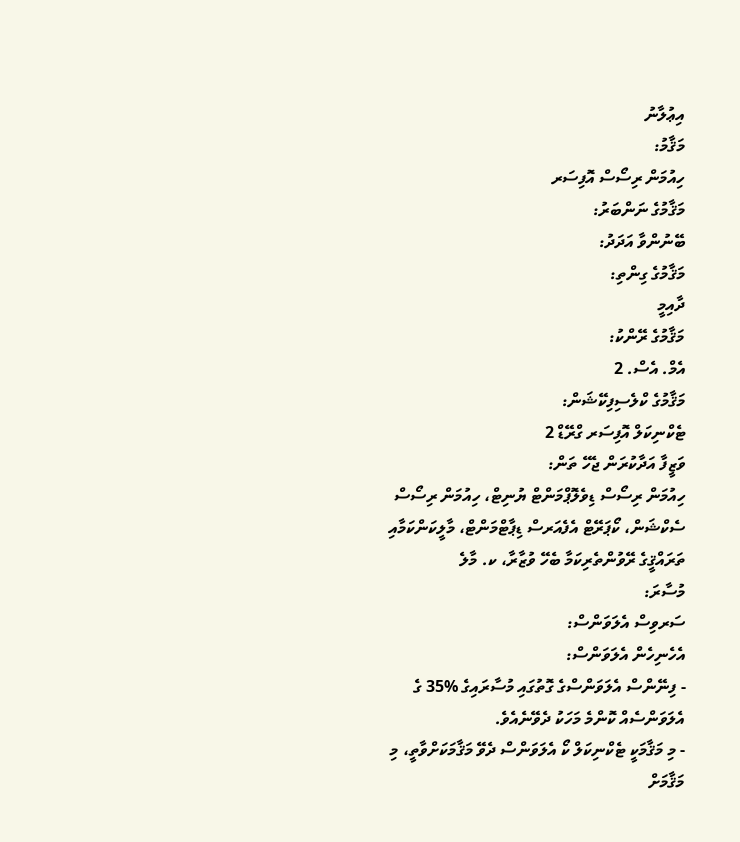އިޢުލާނު
މަޤާމު:
ހިއުމަން ރިސޯސް އޮފިސަރ
މަޤާމުގެ ނަންބަރު:
ބޭނުންވާ އަދަދު:
މަޤާމުގެ ގިންތި:
ދާއިމީ
މަޤާމުގެ ރޭންކު:
އެމް. އެސް. 2
މަޤާމުގެ ކްލެސިފިކޭޝަން:
ޓެކްނިކަލް އޮފިސަރ ގްރޭޑް 2
ވަޒީފާ އަދާކުރަން ޖެހޭ ތަން:
ހިއުމަން ރިސޯސް ޑިވެލޮޕްމަންޓް ޔުނިޓް، ހިއުމަން ރިސޯސް ސެކްޝަން، ކޯޕަރޭޓް އެފެއަރސް ޑިޕާޓްމަންޓް، މާލީކަންކަމާއި ތަރައްޤީގެ ރޭވުންތެރިކަމާ ބެހޭ ވުޒާރާ، ކ. މާލެ
މުސާރަ:
ސަރވިސް އެލަވަންސް:
އެހެނިހެން އެލަވަންސް:
- ފިނޭންސް އެލަވަންސްގެ ގޮތުގައި މުސާރައިގެ %35 ގެ އެލަވަންސެއް ކޮންމެ މަހަކު ދެވޭނެއެވެ.
- މި މަޤާމަކީ ޓެކްނިކަލް ކޯ އެލަވަންސް ދެވޭ މަޤާމަކަށްވާތީ، މި މަޤާމަށް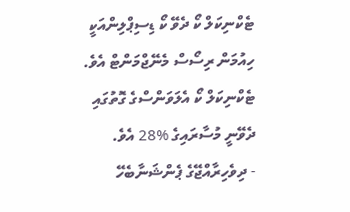ޓެކްނިކަލް ކޯ ދެވޭ ކޯ ޑިސިޕްލިންއަކީ ހިއުމަން ރިސޯސް މެނޭޖްމަންޓް އެވެ. ޓެކްނިކަލް ކޯ އެލަވަންސްގެ ގޮތުގައި ދެވޭނީ މުސާރައިގެ %28 އެވެ.
- ދިވެހިރާއްޖޭގެ ޕެންޝަނާބެހޭ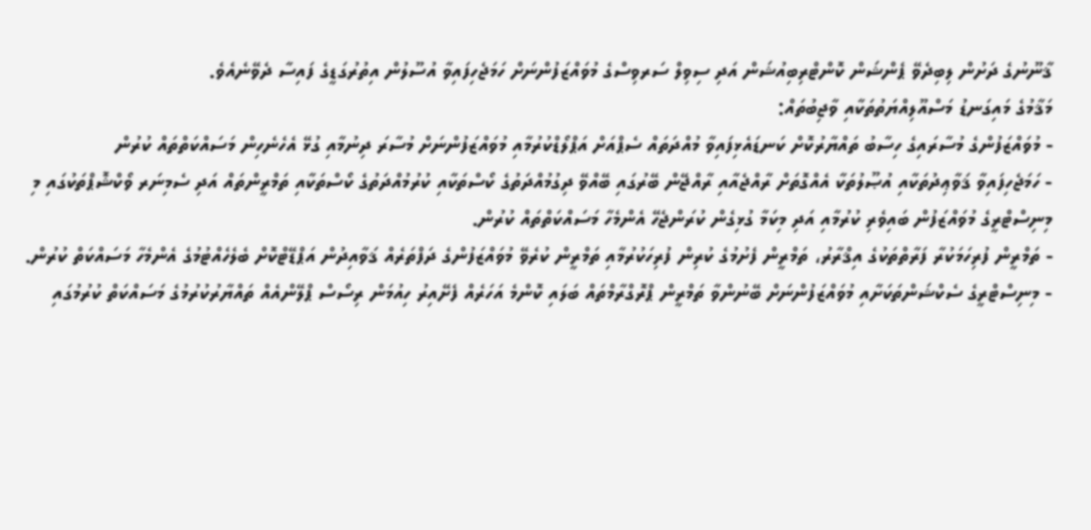ޤާނޫނުގެ ދަށުން ލިބިދެވޭ ޕެންޝަން ކޮންޓްރިބިއުޝަން އަދި ސިވިލް ސަރވިސްގެ މުވައްޒަފުންނަށް ހަމަޖެހިފައިވާ އުސޫލުން އިތުރުގަޑީގެ ފައިސާ ދެވޭނެއެވެ.
މަޤާމުގެ މައިގަނޑު މަސްއޫލިއްޔަތުތަކާއި ވާޖިބުތައް:
- މުވައްޒަފުންގެ މުސާރައިގެ ހިސާބު ތައްޔާރުކޮށް ކަނޑައެޅިފައިވާ މުއްދަތައް ސެޕްއަށް އަޕްލޯޑްކުރުމާއި މުވައްޒަފުންނަށް މުސާރަ ދިނުމާއި ގުޅޭ އެހެނެހިން މަސައްކަތްތައް ކުރުން
- ހަމަޖެހިފައިވާ ޤަވާޢިދުތަކާއި އުޞޫލުތަކާ އެއްގޮތަށް ރާއްޖެއާއި ރާއްޖޭން ބޭރުގައި ބޭއްވޭ ދިގުމުއްދަތުގެ ކޯސްތަކާއި ކުރުމުއްދަތުގެ ކޯސްތަކާއި ތަމްރީންތައް އަދި ސެމިނަރ ވޯކްޝޮޕްތަކުގައި މި މިނިސްޓްރީގެ މުވައްޒަފުން ބައިވެރި ކުރުމާއި އަދި މިކަމާ ގުޅިގެން ކުރަންޖެހޭ އެންމެހާ މަސައްކަތްތައް ކުރުން.
- ތަމްރީން ފުރިހަމަކުރާ ފަރާތްތަކުގެ އިޤްރާރު، ތަމްރީން ފެށުމުގެ ކުރިން ފުރިހަކުރުމާއި ތަމްރީން ކުރެވޭ މުވައްޒަފުންގެ ދަފްތަރެއް ޤަވާއިދުން އަޕްޑޭޓްކޮށް ބެލެހެއްޓުމުގެ އެންމެހާ މަސައްކަތް ކުރުން.
- މިނިސްޓްރީގެ ސެކްޝަންތަކަށާއި މުވައްޒަފުންނަށް ބޭނުންވާ ތަމްރީން ޕްރޮގްރާމްތައް ބަލައި ކޮންމެ އަހަރެއް ފެށޭއިރު ހިއުމަން ރިސޯސް ޕްލޭންއެއް ތައްޔާރުކުރުމުގެ މަސައްކަތް ކުރުމުގައި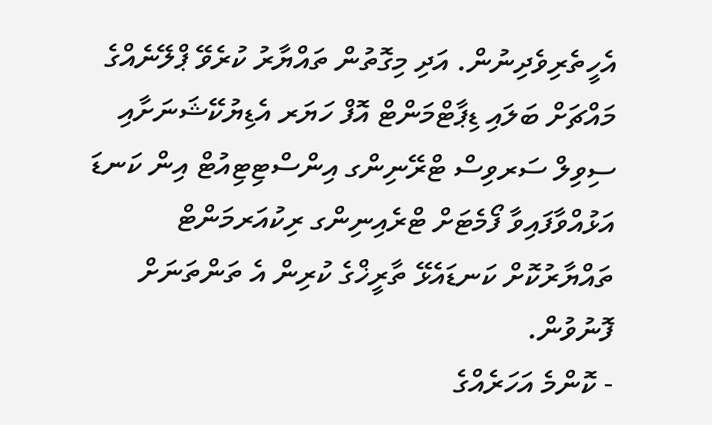އެހީތެރިވެދިނުން. އަދި މިގޮތުން ތައްޔާރު ކުރެވޭ ޕްލޭނެއްގެ މައްޗަށް ބަލައި ޑިޕާޓްމަންޓް އޮފް ހަޔަރ އެޑިޔުކޭޝަނަށާއި ސިވިލް ސަރވިސް ޓްރޭނިންގ އިންސްޓިޓިއުޓް އިން ކަނޑަ އަޅުއްވާފައިވާ ފޯމެޓަށް ޓްރެއިނިންގ ރިކުއަރމަންޓް ތައްޔާރުކޮށް ކަނޑައެޅޭ ތާރީޚްގެ ކުރިން އެ ތަންތަނަށް ފޮނުވުން.
- ކޮންމެ އަހަރެއްގެ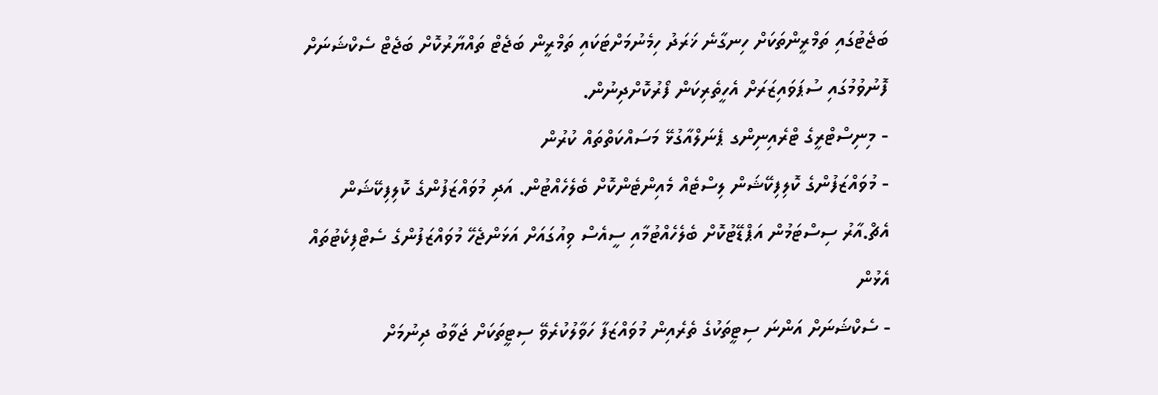ބަޖެޓުގައި ތަމްރީންތަކަށް ހިނގާނެ ޚަރަދު ހިމެނުމަށްޓަކައި ތަމްރީން ބަޖެޓް ތައްޔާރުކޮށް ބަޖެޓް ސެކްޝަނަށް ފޮނުވުމުގައި ސުޕަވައިޒަރަށް އެހީތެރިކަން ފޯރުކޮށްދިނުން.
- މިނިސްޓްރީގެ ޓްރެއިނިންގ ޕެނަލްއާގުޅޭ މަސައްކަތްތައް ކުރުން
- މުވައްޒަފުންގެ ކޮލިފިކޭޝަން ލިސްޓެއް މެއިންޓެންކޮށް ބެލެހެއްޓުން. އަދި މުވައްޒަފުންގެ ކޮލިފިކޭޝަން އެޗް.އާރު ސިސްޓަމުން އަޕްޑޭޓުކޮށް ބެލެހެއްޓުމާއި ސީއެސް ވިއުގައަށް އަޅަންޖެހޭ މުވައްޒަފުންގެ ސެޓްފިކެޓުތައް އެޅުން
- ސެކްޝަނަށް އަންނަ ސިޓީތަކުގެ ތެރެއިން މުވައްޒަފާ ހަވާލުކުރެވޭ ސިޓީތަކަށް ޖަވާބު ދިނުމަށް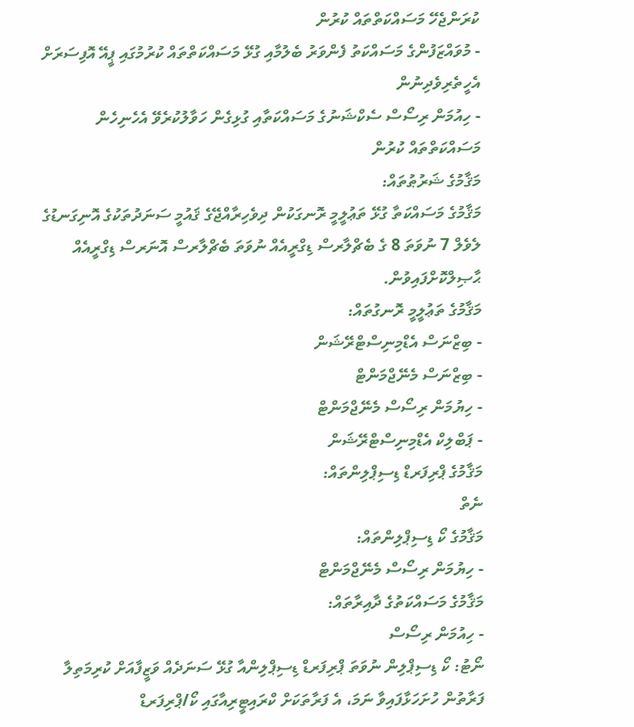ކުރަންޖެހޭ މަސައްކަތްތައް ކުރުން
- މުވައްޒަފުންގެ މަސައްކަތު ފެންވަރު ބެލުމާއި ގުޅޭ މަސައްކަތްތައް ކުރުމުގައި ޕީއޭ އޮފިސަރަށް އެހީތެރިވެދިނުން
- ހިއުމަން ރިސޯސް ސެކްޝަނުގެ މަސައްކަތާއި ގުޅިގެން ހަވާލުކުރެވޭ އެހެނިހެން މަސައްކަތްތައް ކުރުން
މަޤާމުގެ ޝަރުޠުތައް:
މަޤާމުގެ މަސައްކަތާ ގުޅޭ ތަޢުލީމީ ރޮނގަކުން ދިވެހިރާއްޖޭގެ ޤައުމީ ސަނަދުތަކުގެ އޮނިގަނޑުގެ ލެވެލް 7 ނުވަތަ 8 ގެ ބެޗްލާރސް ޑިގްރީއެއް ނުވަތަ ބެޗްލާރސް އޮނަރސް ޑިގްރީއެއް ޙާޞިލްކޮށްފައިވުން.
މަޤާމުގެ ތަޢުލީމީ ރޮނގުތައް:
- ބިޒްނަސް އެޑްމިނިސްޓްރޭޝަން
- ބިޒްނަސް މެނޭޖްމަންޓް
- ހިޔުމަން ރިސޯސް މެނޭޖްމަންޓް
- ޕަބްލިކް އެޑްމިނިސްޓްރޭޝަން
މަޤާމުގެ ޕްރިފަރޑް ޑިސިޕްލިންތައް:
ނެތް
މަޤާމުގެ ކޯ ޑިސިޕްލިންތައް:
- ހިޔުމަން ރިސޯސް މެނޭޖްމަންޓް
މަޤާމުގެ މަސައްކަތުގެ ދާއިރާތައް:
- ހިއުމަން ރިސޯސް
ނޯޓު: ކޯ ޑިސިޕްލިން ނުވަތަ ޕްރިފަރޑް ޑިސިޕްލިންއާ ގުޅޭ ސަނަދެއް ވަޒީފާއަށް ކުރިމަތިލާ ފަރާތުން ހުށަހަޅާފައިވާ ނަމަ، އެ ފަރާތަކަށް ކްރައިޓީރިއާގައި ކޯ/ޕްރިފަރޑް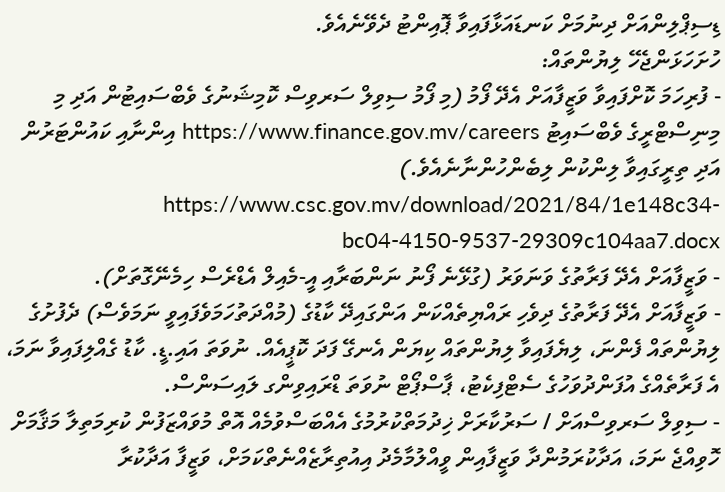ޑިސިޕްލިންއަށް ދިނުމަށް ކަނޑައަޅާފައިވާ ޕޮއިންޓު ދެވޭނެއެވެ.
ހުށަހަޅަންޖެހޭ ލިޔުންތައް:
- ފުރިހަމަ ކޮށްފައިވާ ވަޒީފާއަށް އެދޭ ފޯމު (މި ފޯމު ސިވިލް ސަރވިސް ކޮމިޝަނުގެ ވެބްސައިޓުން އަދި މި މިނިސްޓްރީގެ ވެބްސައިޓު https://www.finance.gov.mv/careers އިންނާއި ކައުންޓަރުން އަދި ތިރީގައިވާ ލިންކުން ލިބެންހުންނާނެއެވެ.) https://www.csc.gov.mv/download/2021/84/1e148c34-bc04-4150-9537-29309c104aa7.docx
- ވަޒީފާއަށް އެދޭ ފަރާތުގެ ވަނަވަރު (ގުޅޭނެ ފޯނު ނަންބަރާއި އީ-މެއިލް އެޑްރެސް ހިމެނޭގޮތަށް).
- ވަޒީފާއަށް އެދޭ ފަރާތުގެ ދިވެހި ރައްޔިތެއްކަން އަންގައިދޭ ކާޑުގެ (މުއްދަތުހަމަވެފައިވީ ނަމަވެސް) ދެފުށުގެ ލިޔުންތައް ފެންނަ، ލިޔެފައިވާ ލިޔުންތައް ކިޔަން އެނގޭ ފަދަ ކޮޕީއެއް. ނުވަތަ އައި.ޑީ. ކާޑު ގެއްލިފައިވާ ނަމަ، އެ ފަރާތެއްގެ އުފަންދުވަހުގެ ސެޓްފިކެޓު، ޕާސްޕޯޓް ނުވަތަ ޑްރައިވިންގ ލައިސަންސް.
- ސިވިލް ސަރވިސްއަށް / ސަރުކާރަށް ޚިދުމަތްކުރުމުގެ އެއްބަސްވުމެއް އޮތް މުވައްޒަފުން ކުރިމަތިލާ މަޤާމަށް ހޮވިއްޖެ ނަމަ، އަދާކުރަމުންދާ ވަޒީފާއިން ވީއްލުމާމެދު އިއުތިރާޒެއްނެތްކަމަށް، ވަޒީފާ އަދާކުރާ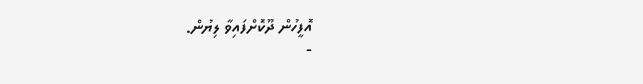އޮފީހުން ދޫކޮށްފައިވާ ލިޔުން.
-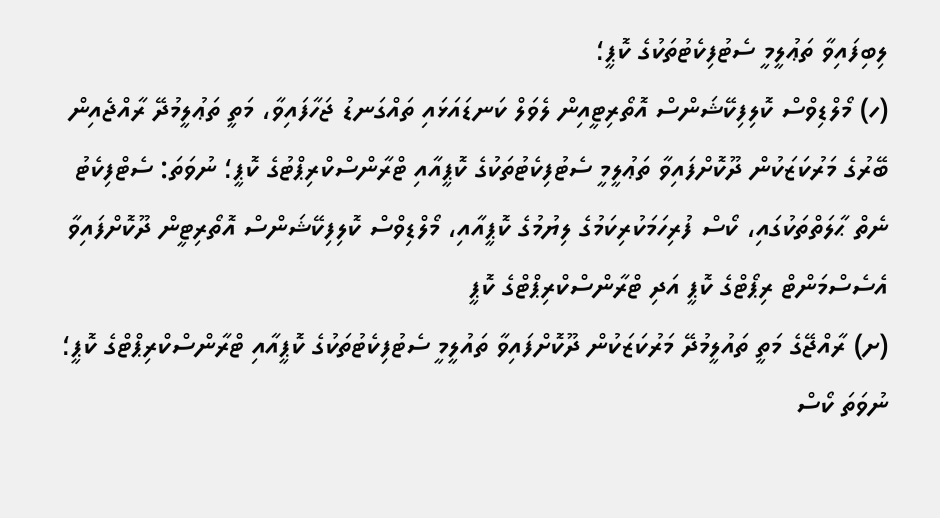ލިބިފައިވާ ތަޢުލީމީ ސެޓުފިކެޓުތަކުގެ ކޮޕީ؛
(ހ) މޯލްޑިވްސް ކޮލިފިކޭޝަންސް އޮތޯރިޓީއިން ލެވަލް ކަނޑައަޅައި ތައްގަނޑު ޖަހާފައިވާ، މަތީ ތަޢުލީމުދޭ ރާއްޖެއިން ބޭރުގެ މަރުކަޒަކުން ދޫކޮށްފައިވާ ތަޢުލީމީ ސެޓުފިކެޓުތަކުގެ ކޮޕީއާއި ޓްރާންސްކްރިޕްޓުގެ ކޮޕީ؛ ނުވަތަ: ސެޓްފިކެޓު ނެތް ޙާލަތްތަކުގައި، ކޯސް ފުރިހަމަކުރިކަމުގެ ލިޔުމުގެ ކޮޕީއާއި، މޯލްޑިވްސް ކޮލިފިކޭޝަންސް އޮތޯރިޓީން ދޫކޮށްފައިވާ އެސެސްމަންޓް ރިޕޯޓްގެ ކޮޕީ އަދި ޓްރާންސްކްރިޕްޓްގެ ކޮޕީ
(ށ) ރާއްޖޭގެ މަތީ ތައުލީމުދޭ މަރުކަޒަކުން ދޫކޮށްފައިވާ ތައުލީމީ ސެޓުފިކެޓުތަކުގެ ކޮޕީއާއި ޓްރާންސްކްރިޕްޓްގެ ކޮޕީ؛ ނުވަތަ ކޯސް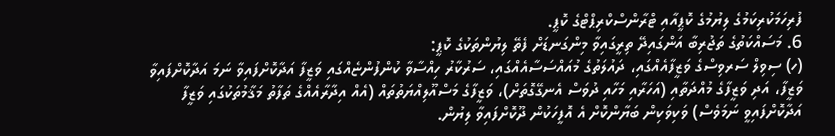ފުރިހަމަކުރިކަމުގެ ލިޔުމުގެ ކޮޕީއާއި ޓްރާންސްކްރިޕްޓްގެ ކޮޕީ.
6. މަސައްކަތުގެ ތަޖުރިބާ އަންގައިދޭ ތިރީގައިވާ މިންގަނޑަށް ފެތޭ ލިޔުންތަކުގެ ކޮޕީ:
(ހ) ސިވިލް ސަރވިސްގެ ވަޒީފާއެއްގައި، ދައުލަތުގެ މުއައްސަސާއެއްގައި، ސަރުކާރު ހިއްސާވާ ކުންފުންޏެއްގައި ވަޒީފާ އަދާކޮށްފައިވާ ނަމަ އަދާކޮށްފައިވާ ވަޒީފާ، އަދި ވަޒީފާގެ މުއްދަތާއި (އަހަރާއި މަހާއި ދުވަސް އެނގޭގޮތަށް)، ވަޒީފާގެ މަސްއޫލިއްޔަތުތައް (އެއް އިދާރާއެއްގެ ތަފާތު މަޤާމުތަކުގައި ވަޒީފާ އަދާކޮށްފައިވީ ނަމަވެސް) ވަކިވަކިން ބަޔާންކޮށް އެ އޮފީހަކުން ދޫކޮށްފައިވާ ލިޔުން.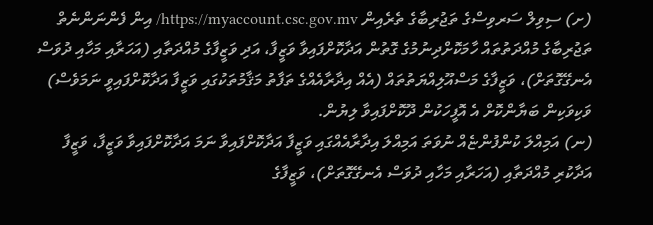(ށ) ސިވިލް ސަރވިސްގެ ތަޖުރިބާގެ ތެރެއިން https://myaccount.csc.gov.mv/ އިން ފެންނަންނެތް ތަޖުރިބާގެ މުއްދަތުތައް ހާމަކޮށްދިނުމުގެ ގޮތުން އަދާކޮށްފައިވާ ވަޒީފާ، އަދި ވަޒީފާގެ މުއްދަތާއި (އަހަރާއި މަހާއި ދުވަސް އެނގޭގޮތަށް)، ވަޒީފާގެ މަސްއޫލިއްޔަތުތައް (އެއް އިދާރާއެއްގެ ތަފާތު މަޤާމުތަކުގައި ވަޒީފާ އަދާކޮށްފައިވީ ނަމަވެސް) ވަކިވަކިން ބަޔާންކޮށް އެ އޮފީހަކުން ދޫކޮށްފައިވާ ލިޔުން.
(ނ) އަމިއްލަ ކުންފުންޏެއް ނުވަތަ އަމިއްލަ އިދާރާއެއްގައި ވަޒީފާ އަދާކޮށްފައިވާ ނަމަ އަދާކޮށްފައިވާ ވަޒީފާ، ވަޒީފާ އަދާކުރި މުއްދަތާއި (އަހަރާއި މަހާއި ދުވަސް އެނގޭގޮތަށް)، ވަޒީފާގެ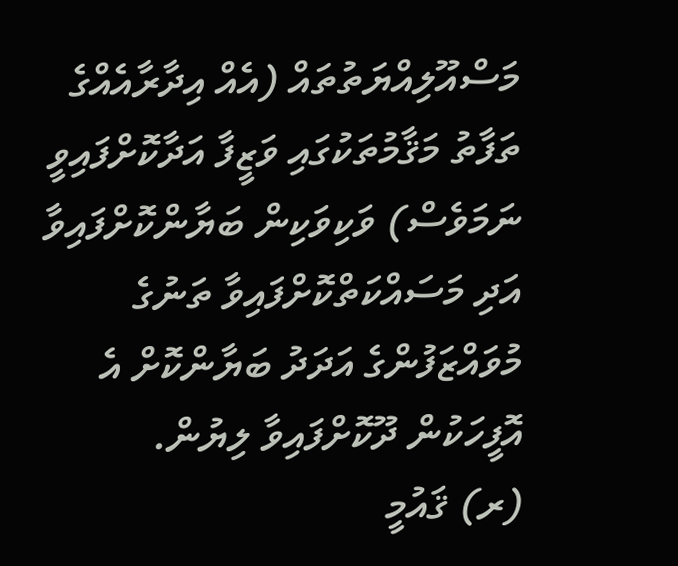މަސްއޫލިއްޔަތުތައް (އެއް އިދާރާއެއްގެ ތަފާތު މަޤާމުތަކުގައި ވަޒީފާ އަދާކޮށްފައިވީ ނަމަވެސް) ވަކިވަކިން ބަޔާންކޮށްފައިވާ އަދި މަސައްކަތްކޮށްފައިވާ ތަނުގެ މުވައްޒަފުންގެ އަދަދު ބަޔާންކޮށް އެ އޮފީހަކުން ދޫކޮށްފައިވާ ލިޔުން.
(ރ) ޤައުމީ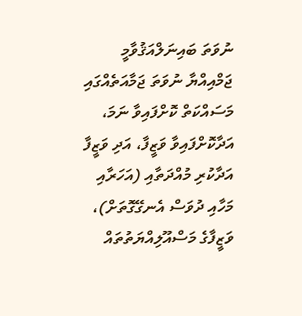ނުވަތަ ބައިނަލްއަޤުވާމީ ޖަމްއިއްޔާ ނުވަތަ ޖަމާއަތެއްގައި މަސައްކަތް ކޮށްފައިވާ ނަމަ، އަދާކޮށްފައިވާ ވަޒީފާ، އަދި ވަޒީފާ އަދާކުރި މުއްދަތާއި (އަހަރާއި މަހާއި ދުވަސް އެނގޭގޮތަށް)، ވަޒީފާގެ މަސްއޫލިއްޔަތުތައް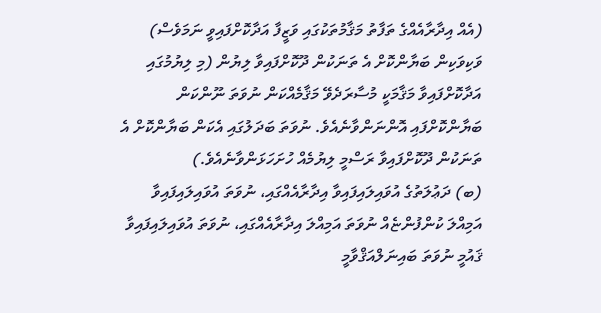(އެއް އިދާރާއެއްގެ ތަފާތު މަޤާމުތަކުގައި ވަޒީފާ އަދާކޮށްފައިވީ ނަމަވެސް) ވަކިވަކިން ބަޔާންކޮށް އެ ތަނަކުން ދޫކޮށްފައިވާ ލިޔުން (މި ލިޔުމުގައި އަދާކޮށްފައިވާ މަޤާމަކީ މުސާރަދެވޭ މަޤާމެއްކަން ނުވަތަ ނޫންކަން ބަޔާންކޮށްފައި އޮންނަންވާނެއެވެ. ނުވަތަ ބަދަލުގައި އެކަން ބަޔާންކޮށް އެ ތަނަކުން ދޫކޮށްފައިވާ ރަސްމީ ލިޔުމެއް ހުށަހަޅަންވާނެއެވެ.)
(ބ) ދަޢުލަތުގެ އުވައިލައިފައިވާ އިދާރާއެއްގައި، ނުވަތަ އުވައިލައިފައިވާ އަމިއްލަ ކުންފުންޏެއް ނުވަތަ އަމިއްލަ އިދާރާއެއްގައި، ނުވަތަ އުވައިލައިފައިވާ ޤައުމީ ނުވަތަ ބައިނަލްއަޤްވާމީ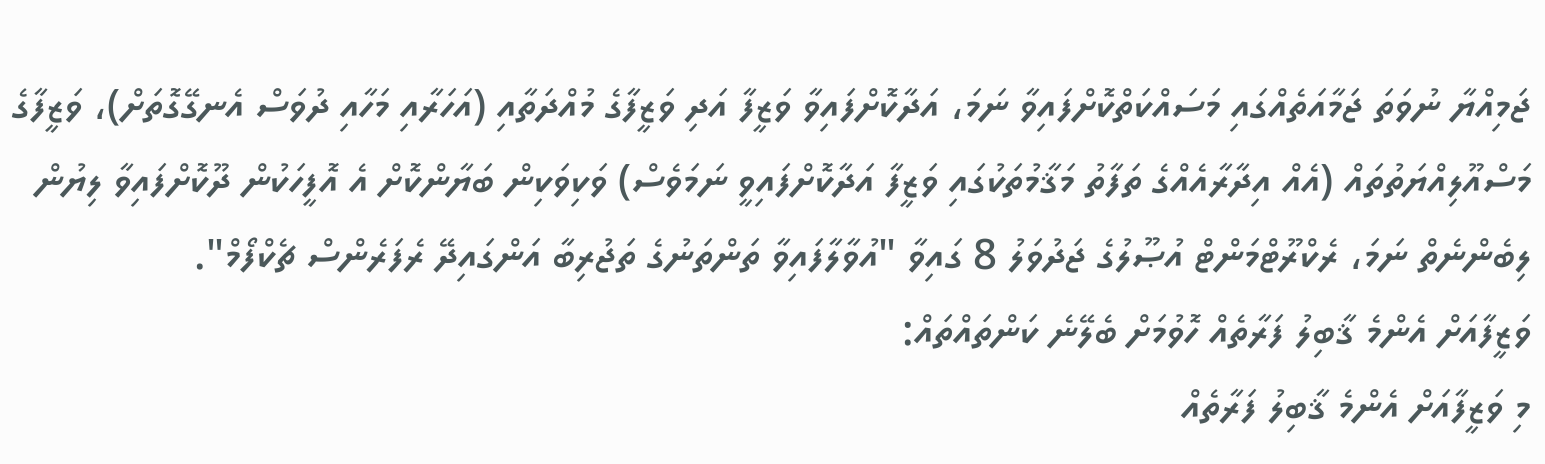ޖަމިއްޔާ ނުވަތަ ޖަމާއަތެއްގައި މަސައްކަތްކޮށްފައިވާ ނަމަ، އަދާކޮށްފައިވާ ވަޒީފާ އަދި ވަޒީފާގެ މުއްދަތާއި (އަހަރާއި މަހާއި ދުވަސް އެނގޭގޮތަށް)، ވަޒީފާގެ މަސްއޫލިއްޔަތުތައް (އެއް އިދާރާއެއްގެ ތަފާތު މަޤާމުތަކުގައި ވަޒީފާ އަދާކޮށްފައިވީ ނަމަވެސް) ވަކިވަކިން ބަޔާންކޮށް އެ އޮފީހަކުން ދޫކޮށްފައިވާ ލިޔުން ލިބެންނެތް ނަމަ، ރެކްރޫޓްމަންޓް އުޞޫލުގެ ޖަދުވަލު 8 ގައިވާ "އުވާލާފައިވާ ތަންތަނުގެ ތަޖުރިބާ އަންގައިދޭ ރެފަރެންސް ޗެކްފޯމް".
ވަޒީފާއަށް އެންމެ ޤާބިލު ފަރާތެއް ހޮވުމަށް ބެލޭނެ ކަންތައްތައް:
މި ވަޒީފާއަށް އެންމެ ޤާބިލު ފަރާތެއް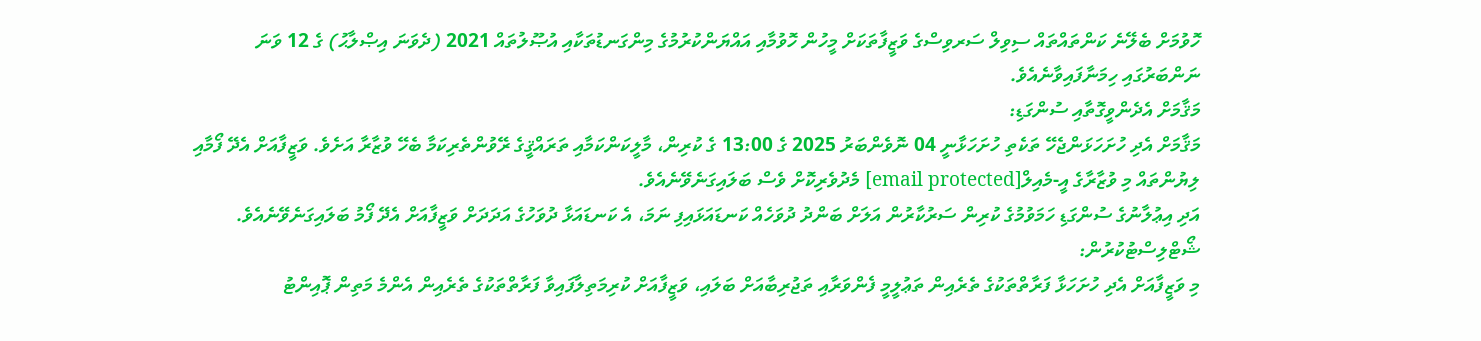ހޮވުމަށް ބެލޭނެ ކަންތައްތައް ސިވިލް ސަރވިސްގެ ވަޒީފާތަކަށް މީހުން ހޮވުމާއި އައްޔަންކުރުމުގެ މިންގަނޑުތަކާއި އުޞޫލުތައް 2021 (ދެވަނަ އިޞްލާޙު) ގެ 12 ވަނަ ނަންބަރުގައި ހިމަނާފައިވާނެއެވެ.
މަޤާމަށް އެދެންވީގޮތާއި ސުންގަޑި:
މަޤާމަށް އެދި ހުށަހަޅަންޖެހޭ ތަކެތި ހުށަހަޅާނީ 04 ނޮވެންބަރު 2025 ގެ 13:00 ގެ ކުރިން، މާލީކަންކަމާއި ތަރައްޤީގެ ރޭވުންތެރިކަމާ ބެހޭ ވުޒާރާ އަށެވެ. ވަޒީފާއަށް އެދޭ ފޯމާއި ލިޔުންތައް މި ވުޒާރާގެ އީ-މެއިލް[email protected] މެދުވެރިކޮށް ވެސް ބަލައިގަނެވޭނެއެވެ.
އަދި އިޢުލާނުގެ ސުންގަޑި ހަމަވުމުގެ ކުރިން ސަރުކާރުން އަލަށް ބަންދު ދުވަހެއް ކަނޑައަޅައިފި ނަމަ، އެ ކަނޑައަޅާ ދުވަހުގެ އަދަދަށް ވަޒީފާއަށް އެދޭ ފޯމު ބަލައިގަނެވޭނެއެވެ.
ޝޯޓްލިސްޓުކުރުން:
މި ވަޒީފާއަށް އެދި ހުށަހަޅާ ފަރާތްތަކުގެ ތެރެއިން ތަޢުލީމީ ފެންވަރާއި ތަޖުރިބާއަށް ބަލައި، ވަޒީފާއަށް ކުރިމަތިލާފައިވާ ފަރާތްތަކުގެ ތެރެއިން އެންމެ މަތިން ޕޮއިންޓު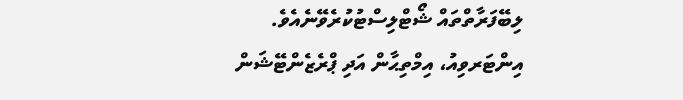ލިބޭފަރާތްތައް ޝޯޓްލިސްޓުކުރެވޭނެއެވެ.
އިންޓަރވިއު، އިމްތިޙާން އަދި ޕްރެޒެންޓޭޝަން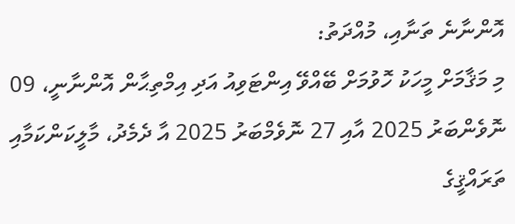އޮންނާނެ ތަނާއި، މުއްދަތު:
މި މަޤާމަށް މީހަކު ހޮވުމަށް ބޭއްވޭ އިންޓަވިއު އަދި އިމްތިޙާން އޮންނާނީ، 09 ނޮވެންބަރު 2025 އާއި 27 ނޮވެމްބަރު 2025 އާ ދެމެދު، މާލީކަންކަމާއި ތަރައްޤީގެ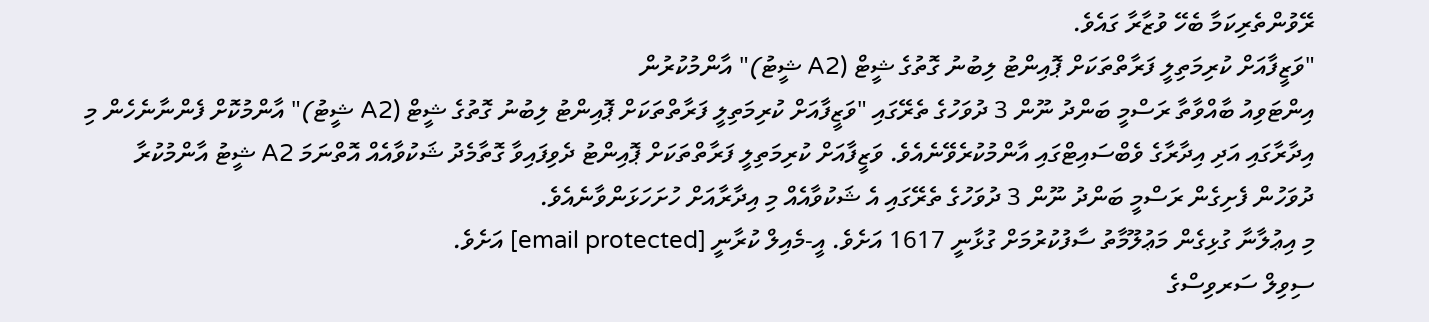ރޭވުންތެރިކަމާ ބެހޭ ވުޒާރާ ގައެވެ.
"ވަޒީފާއަށް ކުރިމަތިލީ ފަރާތްތަކަށް ޕޮއިންޓު ލިބުނު ގޮތުގެ ޝީޓް (A2 ޝީޓު)" އާންމުކުރުން
އިންޓަވިއު ބާއްވާތާ ރަސްމީ ބަންދު ނޫން 3 ދުވަހުގެ ތެރޭގައި "ވަޒީފާއަށް ކުރިމަތިލީ ފަރާތްތަކަށް ޕޮއިންޓު ލިބުނު ގޮތުގެ ޝީޓް (A2 ޝީޓު)" އާންމުކޮށް ފެންނާނެހެން މި އިދާރާގައި އަދި އިދާރާގެ ވެބްސައިޓްގައި އާންމުކުރެވޭނެއެވެ. ވަޒީފާއަށް ކުރިމަތިލީ ފަރާތްތަކަށް ޕޮއިންޓު ދެވިފައިވާ ގޮތާމެދު ޝަކުވާއެއް އޮތްނަމަ A2 ޝީޓު އާންމުކުރާ ދުވަހުން ފެށިގެން ރަސްމީ ބަންދު ނޫން 3 ދުވަހުގެ ތެރޭގައި އެ ޝަކުވާއެއް މި އިދާރާއަށް ހުށަހަޅަންވާނެއެވެ.
މި އިޢުލާނާ ގުޅިގެން މަޢުލޫމާތު ސާފުކުރުމަށް ގުޅާނީ 1617 އަށެވެ. އީ-މެއިލް ކުރާނީ [email protected] އަށެވެ.
ސިވިލް ސަރވިސްގެ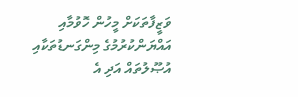ވަޒީފާތަކަށް މީހުން ހޮވުމާއި އައްޔަންކުރުމުގެ މިންގަނޑުތަކާއި އުޞޫލުތައް އަދި އެ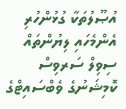އުޞޫލުތަކާ ގުޅުންހުރި އެންމެހައި ލިޔުންތައް ސިވިލް ސަރވިސް ކޮމިޝަނުގެ ވެބްސައިޓްގެ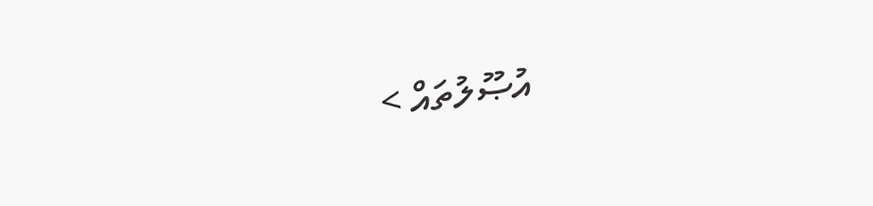އުޞޫލުތައް >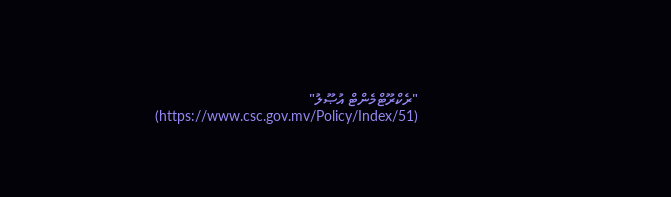"ރެކްރޫޓްމެންޓް އުޞޫލު" (https://www.csc.gov.mv/Policy/Index/51)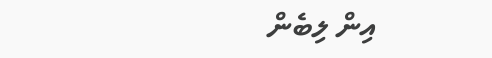އިން ލިބެން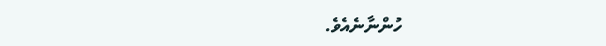ހުންނާނެއެވެ.